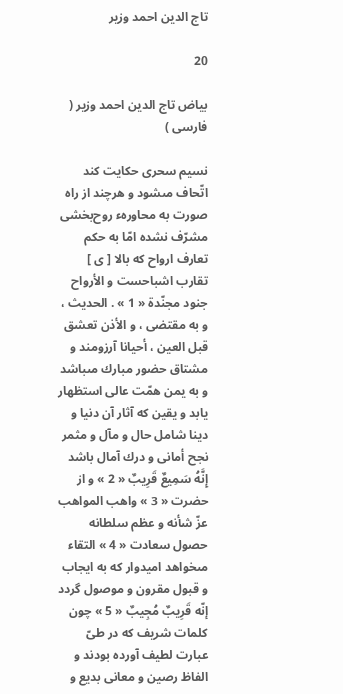تاج الدين احمد وزير

20

بياض تاج الدين احمد وزير ( فارسى )

نسيم سحرى حكايت كند اتّحاف مىشود و هرچند از راه صورت به محاورهء روح‌بخشى مشرّف نشده امّا به حكم تعارف ارواح كه بالا [ ى ] تقارب اشباحست و الأرواح جنود مجنّدة « 1 » . الحديث ، و به مقتضى ، و الأذن تعشق قبل العين ، أحيانا آرزومند و مشتاق حضور مبارك مىباشد و به يمن همّت عالى استظهار يابد و يقين كه آثار آن دنيا و دينا شامل حال و مآل و مثمر نجح أمانى و درك آمال باشد إِنَّهُ سَمِيعٌ قَرِيبٌ « 2 » و از حضرت « 3 » واهب المواهب عزّ شأنه و عظم سلطانه حصول سعادت « 4 » التقاء مىخواهد اميدوار كه به ايجاب و قبول مقرون و موصول گردد إنّه قَرِيبٌ مُجِيبٌ « 5 » چون كلمات شريف كه در طىّ عبارت لطيف آورده بودند و الفاظ رصين و معانى بديع و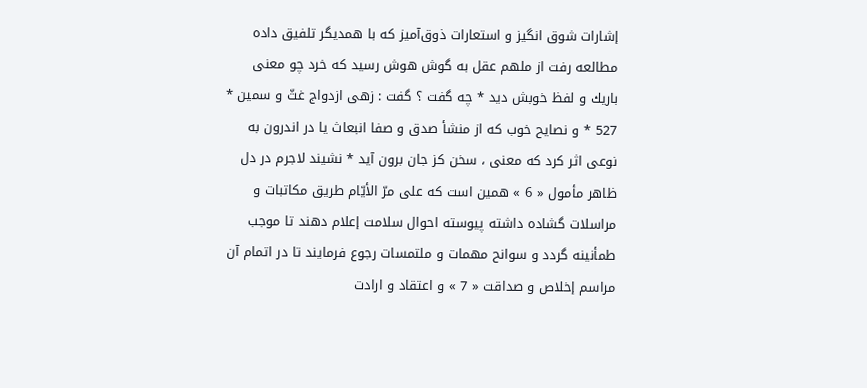إشارات شوق انگيز و استعارات ذوق‌آميز كه با همديگر تلفيق داده مطالعه رفت از ملهم عقل به گوش هوش رسيد كه خرد چو معنى باريك و لفظ خوبش ديد * چه گفت ؟ گفت : زهى ازدواج غثّ و سمين * 527 * و نصايح خوب كه از منشأ صدق و صفا انبعاث يا در اندرون به نوعى اثر كرد كه معنى ، سخن كز جان برون آيد * نشيند لاجرم در دل ظاهر مأمول « 6 » همين است كه على مرّ الأيّام طريق مكاتبات و مراسلات گشاده داشته پيوسته احوال سلامت إعلام دهند تا موجب طمأنينه گردد و سوانح مهمات و ملتمسات رجوع فرمايند تا در اتمام آن مراسم إخلاص و صداقت « 7 » و اعتقاد و ارادت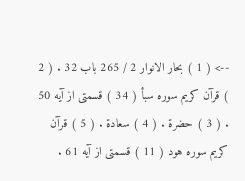--> ( 1 ) بحار الانوار 2 / 265 باب 32 . ( 2 ) قرآن كريم سوره سبأ ( 34 ) قسمتى از آيه 50 . ( 3 ) حضرة . ( 4 ) سعادة . ( 5 ) قرآن كريم سوره هود ( 11 ) قسمتى از آيه 61 .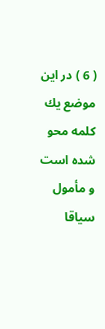( 6 ) در اين موضع يك كلمه محو شده است و مأمول سياقا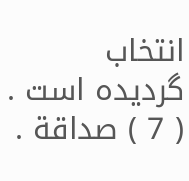انتخاب گرديده است . ( 7 ) صداقة .